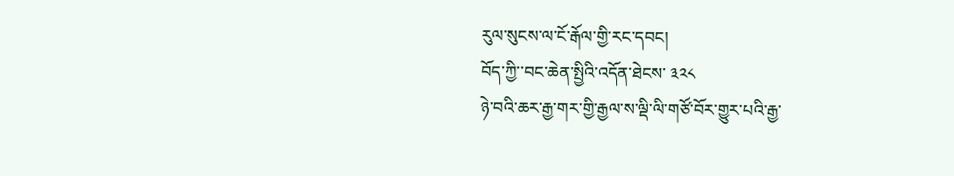རུལ་སུངས་ལ་ངོ་རྒོལ་གྱི་རང་དབང།
བོད་ཀྱི་་བང་ཆེན་སྤྱིའི་འདོན་ཐེངས་ ༣༢༨
ཉེ་བའི་ཆར་རྒྱ་གར་གྱི་རྒྱལ་ས་ལྡི་ལི་གཙོ་བོར་གྱུར་པའི་རྒྱ་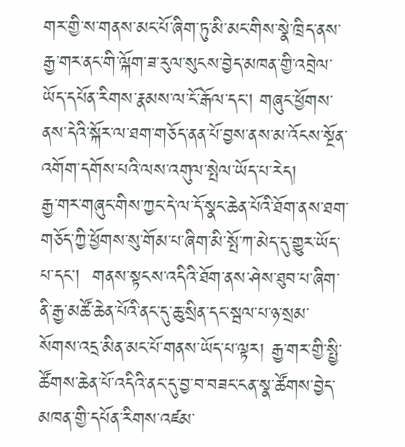གར་གྱི་ས་གནས་མང་པོ་ཞིག་ཏུ་མི་མང་གིས་སྣེ་ཁྲིད་ནས་རྒྱ་གར་ནང་གི་ལྐོག་ཟ་རུལ་སུངས་བྱེད་མཁན་གྱི་འབྲེལ་ཡོད་དཔོན་རིགས་རྣམས་ལ་ངོ་རྒོལ་དང། གཞུང་ཕྱོགས་ནས་དེའི་སྐོར་ལ་ཐག་གཅོད་ནན་པོ་བྱས་ནས་མ་འོངས་སྔོན་འགོག་དགོས་པའི་ལས་འགུལ་སྤེལ་ཡོད་པ་རེད།
རྒྱ་གར་གཞུང་གིས་ཀྱང་དེ་ལ་དོ་སྣང་ཆེན་པོའི་ཐོག་ནས་ཐག་གཅོད་ཀྱི་ཕྱོགས་སུ་གོམ་པ་ཞིག་མི་སྤོ་ཀ་མེད་དུ་གྱུར་ཡོད་པ་དང།  གནས་སྟངས་འདིའི་ཐོག་ནས་ཤེས་ཐུབ་པ་ཞིག་ནི་རྒྱ་མཚོ་ཆེན་པོའི་ནང་དུ་ཆུ་སྲིན་དང་སྦལ་པ་ཉ་སྲམ་སོགས་འདྲ་མིན་མང་པོ་གནས་ཡོད་པ་ལྟར། རྒྱ་གར་གྱི་སྤྱི་ཚོགས་ཆེན་པོ་འདིའི་ནང་དུ་བྱ་བ་བཟང་ངན་སྣ་ཚོགས་བྱེད་མཁན་གྱི་དཔོན་རིགས་འཛམ་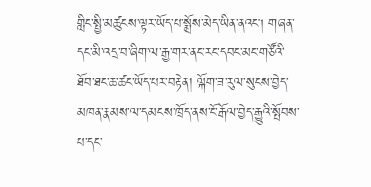གླིང་སྤྱི་མཚུངས་ལྟར་ཡོད་པ་སྨྲོས་མེད་ཡིན་ནའང། གཞན་དང་མི་འདྲ་བ་ཞིག་ལ་རྒྱ་གར་ནང་རང་དབང་མང་གཙོའི་ཐོབ་ཐང་ཆ་ཚང་ཡོད་པར་བརྟེན། ལྐོག་ཟ་རུལ་སུངས་བྱེད་མཁན་རྣམས་ལ་དམངས་ཁྲོད་ནས་ངོ་རྒོལ་བྱེད་རྒྱུའི་སྤོབས་པ་དང་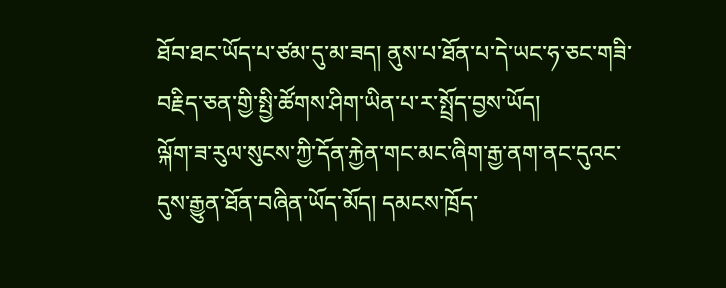ཐོབ་ཐང་ཡོད་པ་ཙམ་དུ་མ་ཟད། ནུས་པ་ཐོན་པ་དེ་ཡང་ཧ་ཅང་གཟི་བརྗིད་ཅན་གྱི་སྤྱི་ཚོགས་ཤིག་ཡིན་པ་ར་སྤྲོད་བྱས་ཡོད།
ལྐོག་ཟ་རུལ་སུངས་ཀྱི་དོན་རྐྱེན་གང་མང་ཞིག་རྒྱ་ནག་ནང་དུའང་དུས་རྒྱུན་ཐོན་བཞིན་ཡོད་མོད། དམངས་ཁྲོད་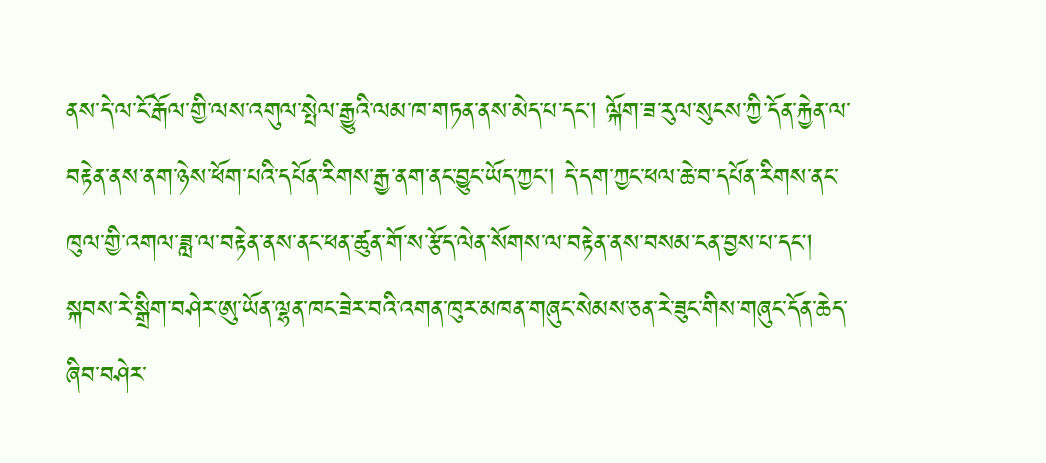ནས་དེ་ལ་ངོ་རྒོལ་གྱི་ལས་འགུལ་སྤེལ་རྒྱུའི་ལམ་ཁ་གཏན་ནས་མེད་པ་དང། ལྐོག་ཟ་རུལ་སུངས་ཀྱི་དོན་རྐྱེན་ལ་བརྟེན་ནས་ནག་ཉེས་ཕོག་པའི་དཔོན་རིགས་རྒྱ་ནག་ནང་བྱུང་ཡོད་ཀྱང། དེ་དག་ཀྱང་ཕལ་ཆེ་བ་དཔོན་རིགས་ནང་ཁུལ་གྱི་འགལ་ཟླ་ལ་བརྟེན་ནས་ནང་ཕན་ཚུན་གོ་ས་རྩོད་ལེན་སོགས་ལ་བརྟེན་ནས་བསམ་ངན་བྱས་པ་དང། སྐབས་རེ་སྒྲིག་བཤེར་ཨུ་ཡོན་ལྷན་ཁང་ཟེར་བའི་འགན་ཁུར་མཁན་གཞུང་སེམས་ཅན་རེ་ཟུང་གིས་གཞུང་དོན་ཆེད་ཞིབ་བཤེར་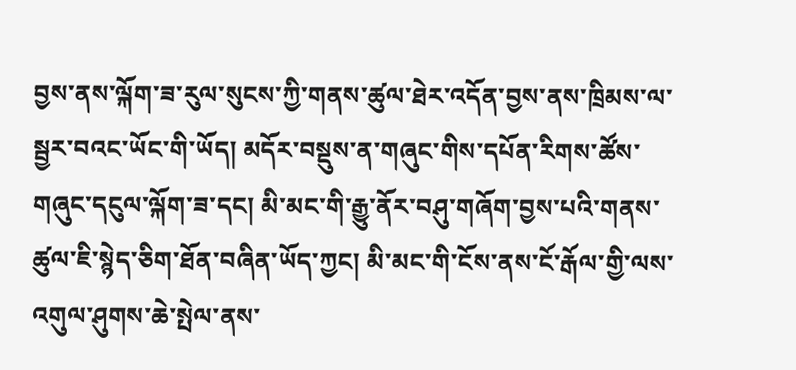བྱས་ནས་ལྐོག་ཟ་རུལ་སུངས་ཀྱི་གནས་ཚུལ་ཐེར་འདོན་བྱས་ནས་ཁྲིམས་ལ་སྦྱར་བའང་ཡོང་གི་ཡོད། མདོར་བསྡུས་ན་གཞུང་གིས་དཔོན་རིགས་ཚོས་གཞུང་དངུལ་ལྐོག་ཟ་དང། མི་མང་གི་རྒྱུ་ནོར་བཤུ་གཞོག་བྱས་པའི་གནས་ཚུལ་ཇི་སྙེད་ཅིག་ཐོན་བཞིན་ཡོད་ཀྱང། མི་མང་གི་ངོས་ནས་ངོ་རྒོལ་གྱི་ལས་འགུལ་ཤུགས་ཆེ་སྤེལ་ནས་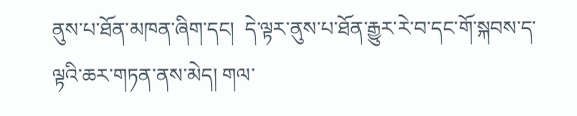ནུས་པ་ཐོན་མཁན་ཞིག་དང།  དེ་ལྟར་ནུས་པ་ཐོན་རྒྱུར་རེ་བ་དང་གོ་སྐབས་ད་ལྟའི་ཆར་གཏན་ནས་མེད། གལ་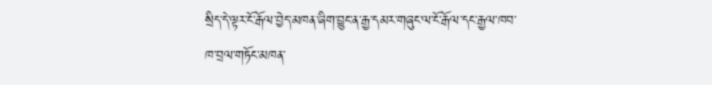སྲིད་དེ་ལྟར་ངོ་རྒོལ་བྱེད་མཁན་ཞིག་བྱུང་ན་རྒྱ་དམར་གཞུང་ལ་ངོ་རྒོལ་དང་རྒྱལ་ཁབ་ཁ་བྲལ་གཏོང་མཁན་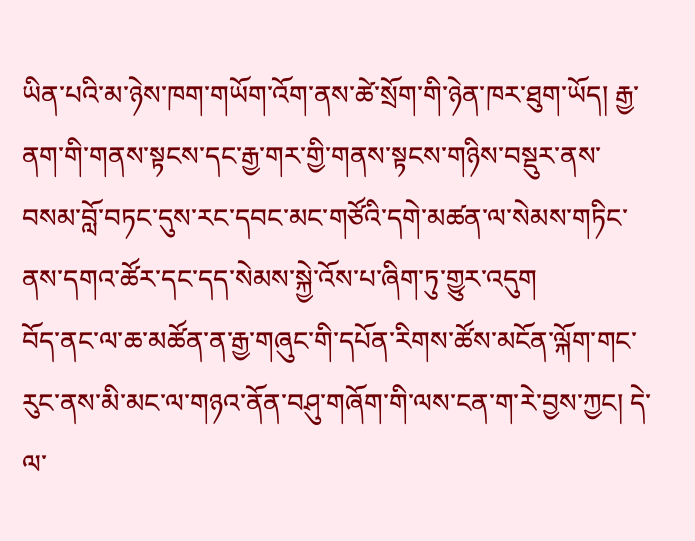ཡིན་པའི་མ་ཉེས་ཁག་གཡོག་འོག་ནས་ཚེ་སྲོག་གི་ཉེན་ཁར་ཐུག་ཡོད། རྒྱ་ནག་གི་གནས་སྟངས་དང་རྒྱ་གར་གྱི་གནས་སྟངས་གཉིས་བསྡུར་ནས་བསམ་བློ་བཏང་དུས་རང་དབང་མང་གཙོའི་དགེ་མཚན་ལ་སེམས་གཏིང་ནས་དགའ་ཚོར་དང་དད་སེམས་སྐྱེ་འོས་པ་ཞིག་ཏུ་གྱུར་འདུག
བོད་ནང་ལ་ཆ་མཚོན་ན་རྒྱ་གཞུང་གི་དཔོན་རིགས་ཚོས་མངོན་ལྐོག་གང་རུང་ནས་མི་མང་ལ་གཉའ་ནོན་བཤུ་གཞོག་གི་ལས་ངན་ག་རེ་བྱས་ཀྱང། དེ་ལ་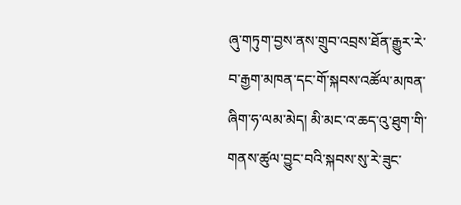ཞུ་གཏུག་བྱས་ནས་གྲུབ་འབྲས་ཐོན་རྒྱུར་རེ་བ་རྒྱག་མཁན་དང་གོ་སྐབས་འཚོལ་མཁན་ཞིག་ཧ་ལམ་མེད། མི་མང་འ་ཆད་འུ་ཐུག་གི་གནས་ཚུལ་བྱུང་བའི་སྐབས་སུ་རེ་ཟུང་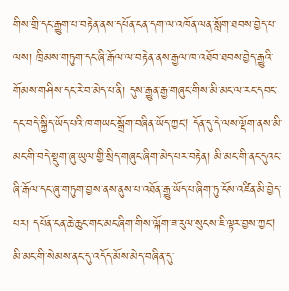གིས་གྲི་དང་རྒྱུག་པ་བརྟེན་ནས་དཔོན་ངན་དག་ལ་འཁོན་ལན་སློག་ཐབས་བྱེད་པ་ལས། ཁྲིམས་གཏུག་དང་ཞི་རྒོལ་ལ་བརྟེན་ནས་རྒྱལ་ཁ་འཐོབ་ཐབས་བྱེད་རྒྱུའི་གོམས་གཤིས་དང་རེ་བ་མེད་པ་ནི། དུས་རྒྱུན་རྒྱ་གཞུང་གིས་མི་མང་ལ་རང་དབང་དང་བདེ་སྐྱིད་ཡོད་པའི་ཁ་གཡང་སྒྲོག་བཞིན་ཡོད་ཀྱང། དོན་དུ་དེ་ལས་ལྡོག་ནས་མི་མང་གི་བདེ་སྡུག་ཞུ་ཡུལ་གྱི་སྲིད་གཞུང་ཞིག་མེད་པར་བརྟེན། མི་མང་གི་ནང་དུའང་ཞི་རྒོལ་དང་ཞུ་གཏུག་བྱས་ནས་ནུས་པ་འཐོན་རྒྱུ་ཡོད་པ་ཞིག་ཏུ་ངོས་འཛིན་མི་བྱེད་པར། དཔོན་ངན་ཆེ་ཆུང་གང་མང་ཞིག་གིས་ལྐོག་ཟ་རུལ་སུངས་ཇི་ལྟར་བྱས་ཀྱང། མི་མང་གི་སེམས་ནང་དུ་འདོད་མོས་མེད་བཞིན་དུ་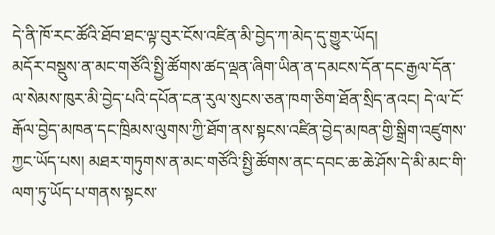དེ་ནི་ཁོ་རང་ཚོའི་ཐོབ་ཐང་ལྟ་བུར་ངོས་འཛིན་མི་བྱེད་ཀ་མེད་དུ་གྱུར་ཡོད།
མདོར་བསྡུས་ན་མང་གཙོའི་སྤྱི་ཚོགས་ཚད་ལྡན་ཞིག་ཡིན་ན་དམངས་དོན་དང་རྒྱལ་དོན་ལ་སེམས་ཁུར་མི་བྱེད་པའི་དཔོན་ངན་རུལ་སུངས་ཅན་ཁག་ཅིག་ཐོན་སྲིད་ནའང། དེ་ལ་ངོ་རྒོལ་བྱེད་མཁན་དང་ཁྲིམས་ལུགས་ཀྱི་ཐོག་ནས་སྟངས་འཛིན་བྱེད་མཁན་གྱི་སྒྲིག་འཛུགས་ཀྱང་ཡོད་པས། མཐར་གཏུགས་ན་མང་གཙོའི་སྤྱི་ཚོགས་ནང་དབང་ཆ་ཆེ་ཤོས་དེ་མི་མང་གི་ལག་ཏུ་ཡོད་པ་གནས་སྟངས་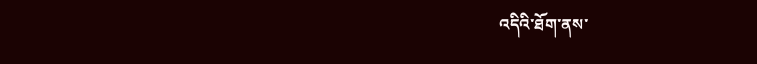འདིའི་ཐོག་ནས་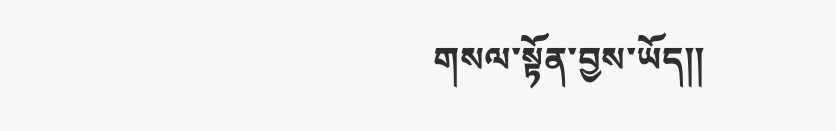གསལ་སྟོན་བྱས་ཡོད།།